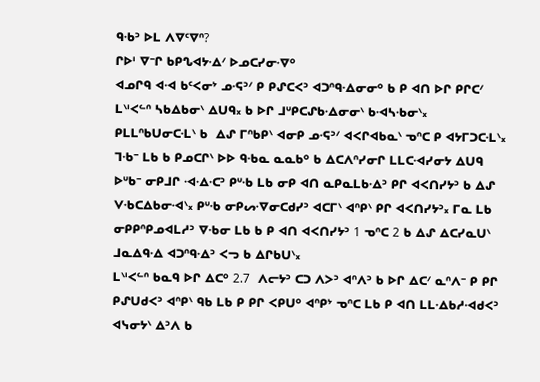ᑫᐧᑲᐣ ᐅᒪ ᐱᐁᑦᐁᐢ?
ᒋᐅᑊ ᐁᐨᒋ ᑲᑭᔐᐊᔭᐧᐃᐟ ᐅᓄᑕᓯᓂᐧᐁᐤ
ᐊᓄᒋᑫ ᐊᐧᐊ ᑲᑦᐸᓂᔾ ᓄᐧᕋᐣᐟ ᑭ ᑭᔑᑕᐸᐣ ᐊᑐᐢᑫᐧᐃᓂᓂᐤ ᑲ ᑭ ᐊᑎ ᐅᒋ ᑭᒋᑕᐟ ᒪᐠᑊᐸᓪᐢ ᓴᑲᐃᑲᓂᐠ ᐃᑌᑫ᙮ ᑲ ᐅᒋ ᒧᐡᑭᑕᔑᑲᐧᐃᓂᓂᐠ ᑲᐧᐊᓴᐧᑲᓂᐠ᙮ ᑭᒪᒪᐢᑲᑌᓂᑕᐧᒪᐠ ᑲ  ᐃᔑ ᒥᐢᑲᑭᐠ ᐊᓂᑭ ᓄᐧᕋᐣᐟ ᐊᐸᒋᐊᑲᓇᐠ ᓀᐢᑕ ᑭ ᐊᔭᒥᑐᑕᐧᒪᐠ᙮
ᒣᐧᑲᐨ ᒪᑲ ᑲ ᑭᓄᑕᒋᐠ ᐅᐅ ᑫᐧᑲᓇ ᓇᓇᑲᐤ ᑲ ᐃᑕᐱᐢᓯᓂᒋ ᒪᒪᑕᐧᐊᓯᓂᔭ ᐃᑌᑫ ᐅᐡᑲᐨ ᓂᑭᒧᒋ ᐧᐊᐧᐃᐧᑕᐣ ᑭᐡᐧᑲ ᒪᑲ ᓂᑭ ᐊᑎ ᓇᑭᓇᒪᑲᐧᐃᐣ ᑭᒋ ᐊᐸᑎᓯᔭᐣ ᑲ ᐃᔑ ᐯᐧᑲᑕᐃᑲᓂᐧᐊᐠ᙮ ᑭᐡᐧᑲ ᓂᑭᔕᐧᐁᓂᑕᑯᓯᐣ ᐊᑕᒥᐠ ᐊᐢᑭᐠ ᑭᒋ ᐊᐸᑎᓯᔭᐣ᙮ ᒥᓇ ᒪᑲ ᓂᑭᑭᐢᑭᓄᐊᒪᓱᐣ ᐁᐧᑲᓂ ᒪᑲ ᑲ ᑭ ᐊᑎ ᐊᐸᑎᓯᔭᐣ 1 ᓀᐢᑕ 2 ᑲ ᐃᔑ ᐃᑕᓯᓇᑌᐠ ᒧᓇᐃᑫᐧᐃ ᐊᑐᐢᑫᐧᐃᐣ ᐸᓓ ᑲ ᐃᒋᑲᑌᐠ᙮
ᒪᐠᑊᐸᓪᐢ ᑲᓇᑫ ᐅᒋ ᐃᑕᐤ 2.7  ᐱᓕᔭᐣ ᑕᑐ ᐱᐳᐣ ᐊᐢᐱᐣ ᑲ ᐅᒋ ᐃᑕᐟ ᓇᐢᐱᐨ ᑭ ᑭᒋ ᑭᔑᑌᑯᐸᐣ ᐊᐢᑭᐠ ᑫᑲ ᒪᑲ ᑭ ᑭᒋ ᐸᑭᑌᐤ ᐊᐢᑭᔾ ᓀᐢᑕ ᒪᑲ ᑭ ᐊᑎ ᒪᒪᐧᐃᑲᓱᐧᐊᑯᐸᐣ ᐊᓭᓂᔭᐠ ᐃᐣᐱ ᑲ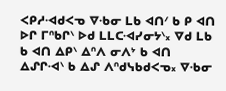ᐸᑭᓱᐧᐊᑯᐸᓀ ᐁᐧᑲᓂ ᒪᑲ ᐊᑎᐟ ᑲ ᑭ ᐊᑎ ᐅᒋ ᒥᐢᑲᒋᐠ ᐅᑯ ᒪᒪᑕᐧᐊᓯᓂᔭᐠ᙮ ᐁᑯ ᒪᑲ ᑲ ᐊᑎ ᐃᑭᐠ ᐃᐢᐱ ᓂᐱᔾ ᑲ ᐊᑎ ᐃᔑᒋᐧᐊᐠ ᑲ ᐃᔑ ᐱᐢᑯᓭᑲᑯᐸᓀ᙮ ᐁᐧᑲᓂ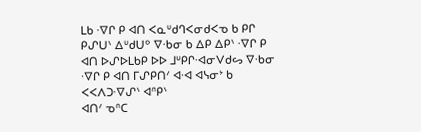ᒪᑲ ᐧᐁᒋ ᑭ ᐊᑎ ᐸᓇᐡᑯᒉᐸᓂᑯᐸᓀ ᑲ ᑭᒋ ᑭᔑᑌᐠ ᐃᐡᑯᑌᐤ ᐁᐧᑲᓂ ᑲ ᐃᑭ ᐃᑭᐠ ᐧᐁᒋ ᑭ ᐊᑎ ᐅᔑᐅᒪᑲᑭ ᐅᐅ ᒧᐡᑭᒋᐧᐊᓂᐯᑯᔕ ᐁᐧᑲᓂ ᐧᐁᒋ ᑭ ᐊᑎ ᒥᔑᑭᑎᐟ ᐊᐧᐊ ᐊᓭᓂᔾ ᑲ ᐸᐸᐱᑐᐧᐁᔑᐠ ᐊᐢᑭᐠ
ᐊᑎᐟ ᓀᐢᑕ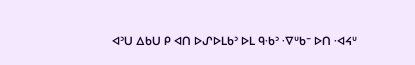ᐊᐣᑌ ᐃᑲᑌ ᑭ ᐊᑎ ᐅᔑᐅᒪᑲᐣ ᐅᒪ ᑫᐧᑲᐣ ᐧᐁᐡᑲᐨ ᐅᑎ ᐧᐊᔦᐡ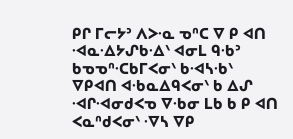ᑭᒋ ᒥᓕᔭᐣ ᐱᐳᐧᓇ ᓀᐢᑕ ᐁ ᑭ ᐊᑎ ᐧᐊᓇᐧᐃᔭᔑᑲᐧᐃᐠ ᐊᓂᒪ ᑫᐧᑲᐣ ᑲᓀᓀᐢᐧᑕᑲᒥᐸᓂᐠ ᑲᐧᐊᓴᐧᑲᐠ ᐁᑭᐊᑎ ᐊᐧᑲᓇᐃᑫᐸᓂᐠ ᑲ ᐃᔑ ᐧᐊᒋᐧᐊᓂᑯᐸᓀ ᐁᐧᑲᓂ ᒪᑲ ᑲ ᑭ ᐊᑎ ᐸᓇᐢᑯᐸᓂᐠ ᐧᐁᓴ ᐁᑭ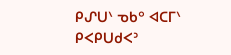ᑭᔑᑌᐠ ᓀᑲᐤ ᐊᑕᒥᐠ ᑭᐸᑭᑌᑯᐸᐣ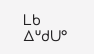ᒪᑲ ᐃᐡᑯᑌᐤ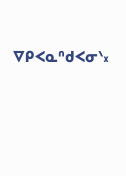ᐁᑭᐸᓇᐢᑯᐸᓂᐠ᙮